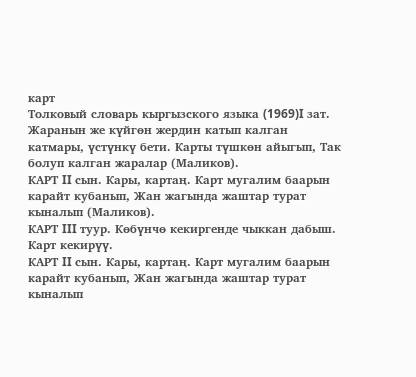карт
Толковый словарь кыргызского языка (1969)I зат. Жаранын же күйгөн жердин катып калган катмары, үстүнкү бети. Карты түшкөн айыгып, Так болуп калган жаралар (Маликов).
КАРТ II сын. Кары, картаң. Карт мугалим баарын карайт кубанып, Жан жагында жаштар турат кыналып (Маликов).
КАРТ III туур. Көбүнчө кекиргенде чыккан дабыш. Карт кекирүү.
КАРТ II сын. Кары, картаң. Карт мугалим баарын карайт кубанып, Жан жагында жаштар турат кыналып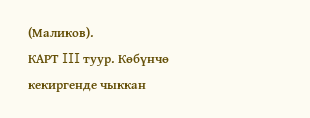(Маликов).
КАРТ III туур. Көбүнчө кекиргенде чыккан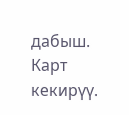дабыш. Карт кекирүү.